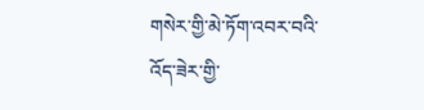གསེར་གྱི་མེ་ཏོག་འབར་བའི་འོད་ཟེར་གྱི་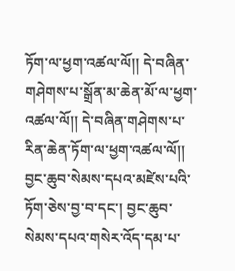ཏོག་ལ་ཕྱག་འཚལ་ལོ།། དེ་བཞིན་གཤེགས་པ་སྒྲོན་མ་ཆེན་མོ་ལ་ཕྱག་འཚལ་ལོ།། དེ་བཞིན་གཤེགས་པ་རིན་ཆེན་ཏོག་ལ་ཕྱག་འཚལ་ལོ།། བྱང་ཆུབ་སེམས་དཔའ་མཛེས་པའི་ཏོག་ཅེས་བྱ་བ་དང་། བྱང་ཆུབ་སེམས་དཔའ་གསེར་འོད་དམ་པ་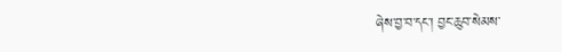ཞེས་བྱ་བ་དང་། བྱང་ཆུབ་སེམས་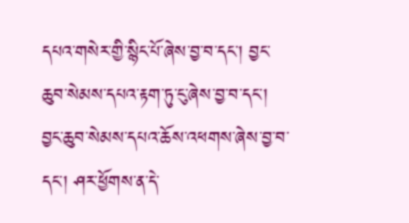དཔའ་གསེར་གྱི་སྙིང་པོ་ཞེས་བྱ་བ་དང་། བྱང་ཆུབ་སེམས་དཔའ་རྟག་ཏུ་ངུ་ཞེས་བྱ་བ་དང་། བྱང་ཆུབ་སེམས་དཔའ་ཆོས་འཕགས་ཞེས་བྱ་བ་དང་། ཤར་ཕྱོགས་ན་དེ་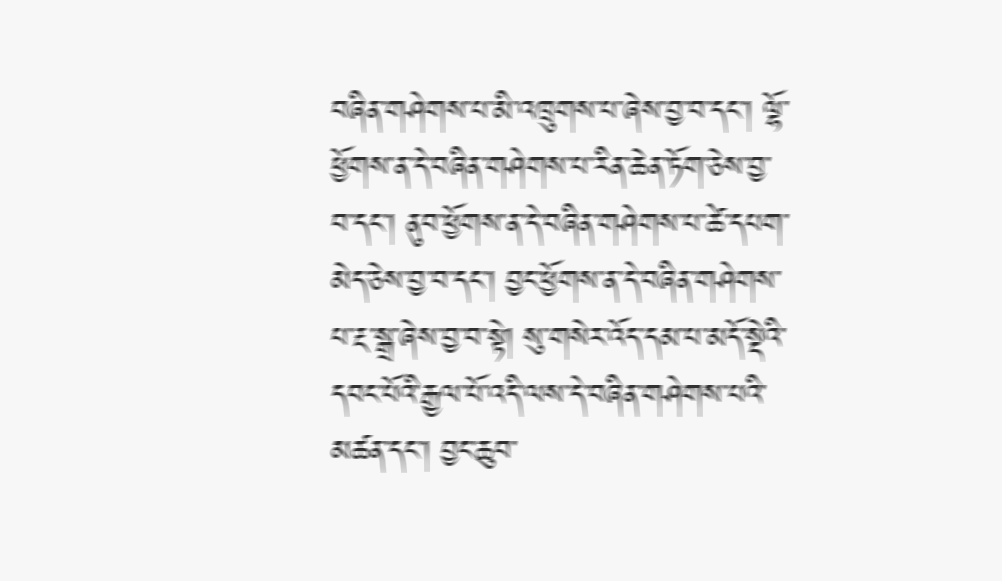བཞིན་གཤེགས་པ་མི་འཁྲུགས་པ་ཞེས་བྱ་བ་དང་། ལྷོ་ཕྱོགས་ན་དེ་བཞིན་གཤེགས་པ་རིན་ཆེན་ཏོག་ཅེས་བྱ་བ་དང་། ནུབ་ཕྱོགས་ན་དེ་བཞིན་གཤེགས་པ་ཚེ་དཔག་མེད་ཅེས་བྱ་བ་དང་། བྱང་ཕྱོགས་ན་དེ་བཞིན་གཤེགས་པ་རྔ་སྒྲ་ཞེས་བྱ་བ་སྟེ། སུ་གསེར་འོད་དམ་པ་མདོ་སྡེའི་དབང་པོའི་རྒྱལ་པོ་འདི་ལས་དེ་བཞིན་གཤེགས་པའི་མཚན་དང་། བྱང་ཆུབ་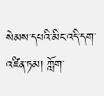སེམས་དཔའི་མིང་འདི་དག་འཛིན་ཏམ། ཀློག་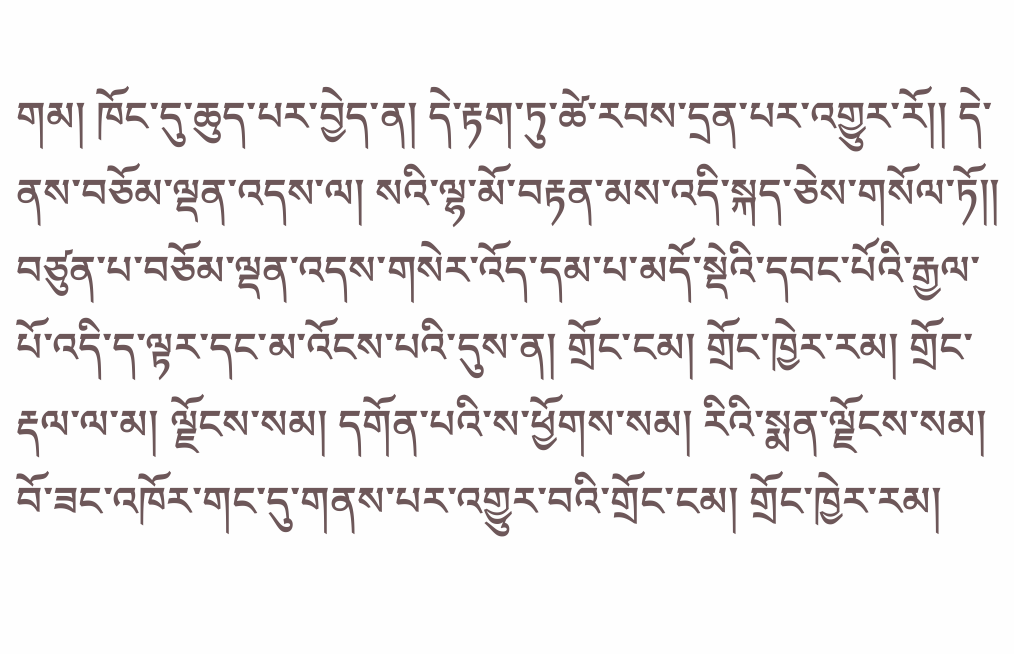གམ། ཁོང་དུ་ཆུད་པར་བྱེད་ན། དེ་རྟག་ཏུ་ཚེ་རབས་དྲན་པར་འགྱུར་རོ།། དེ་ནས་བཅོམ་ལྡན་འདས་ལ། སའི་ལྷ་མོ་བརྟན་མས་འདི་སྐད་ཅེས་གསོལ་ཏོ།། བཙུན་པ་བཅོམ་ལྡན་འདས་གསེར་འོད་དམ་པ་མདོ་སྡེའི་དབང་པོའི་རྒྱལ་པོ་འདི་ད་ལྟར་དང་མ་འོངས་པའི་དུས་ན། གྲོང་ངམ། གྲོང་ཁྱེར་རམ། གྲོང་རྡལ་ལ་མ། ལྗོངས་སམ། དགོན་པའི་ས་ཕྱོགས་སམ། རིའི་སྨན་ལྗོངས་སམ། བོ་ཟང་འཁོར་གང་དུ་གནས་པར་འགྱུར་བའི་གྲོང་ངམ། གྲོང་ཁྱེར་རམ།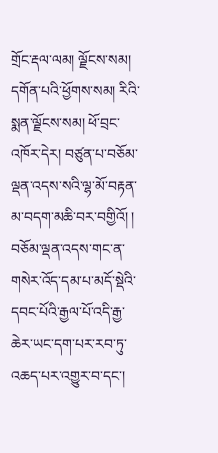གྲོང་རྡལ་ལམ། ལྗོངས་སམ། དགོན་པའི་ཕྱོགས་སམ། རིའི་སྨན་ལྗོངས་སམ། ཕོ་བྲང་འཁོར་དེར། བཙུན་པ་བཅོམ་ལྡན་འདས་སའི་ལྷ་མོ་བརྟན་མ་བདག་མཆི་བར་བགྱིའོ། ། བཅོམ་ལྡན་འདས་གང་ན་གསེར་འོད་དམ་པ་མདོ་སྡེའི་དབང་པོའི་རྒྱལ་པོ་འདི་རྒྱ་ཆེར་ཡང་དག་པར་རབ་ཏུ་འཆད་པར་འགྱུར་བ་དང་།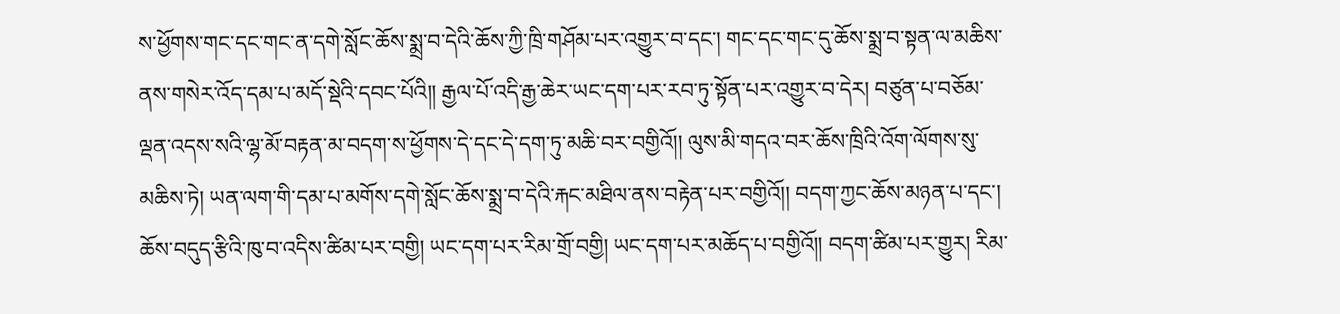ས་ཕྱོགས་གང་དང་གང་ན་དགེ་སློང་ཆོས་སྨྲ་བ་དེའི་ཆོས་ཀྱི་ཁྲི་གཤོམ་པར་འགྱུར་བ་དང་། གང་དང་གང་དུ་ཆོས་སྨྲ་བ་སྟན་ལ་མཆིས་ནས་གསེར་འོད་དམ་པ་མདོ་སྡེའི་དབང་པོའི།། རྒྱལ་པོ་འདི་རྒྱ་ཆེར་ཡང་དག་པར་རབ་ཏུ་སྟོན་པར་འགྱུར་བ་དེར། བཙུན་པ་བཅོམ་ལྡན་འདས་སའི་ལྷ་མོ་བརྟན་མ་བདག་ས་ཕྱོགས་དེ་དང་དེ་དག་ཏུ་མཆི་བར་བགྱིའོ།། ལུས་མི་གདའ་བར་ཆོས་ཁྲིའི་འོག་ལོགས་སུ་མཆིས་ཏེ། ཡན་ལག་གི་དམ་པ་མགོས་དགེ་སློང་ཆོས་སྨྲ་བ་དེའི་རྐང་མཐིལ་ནས་བརྟེན་པར་བགྱིའོ།། བདག་ཀྱང་ཆོས་མཉན་པ་དང་། ཆོས་བདུད་རྩིའི་ཁུ་བ་འདིས་ཚིམ་པར་བགྱི། ཡང་དག་པར་རིམ་གྲོ་བགྱི། ཡང་དག་པར་མཆོད་པ་བགྱིའོ།། བདག་ཚིམ་པར་གྱུར། རིམ་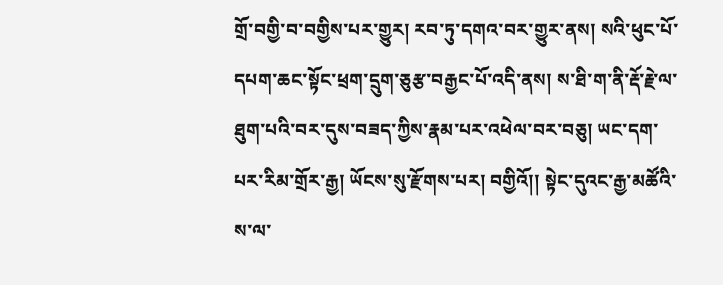གྲོ་བགྱི་བ་བགྱིས་པར་གྱུར། རབ་ཏུ་དགའ་བར་གྱུར་ནས། སའི་ཕུང་པོ་དཔག་ཆང་སྟོང་ཕྲག་དྲུག་ཅུརྩ་བརྒྱང་པོ་འདི་ནས། ས་ཐི་ག་ནི་རྡོ་རྗེ་ལ་ཐུག་པའི་བར་དུས་བཟད་ཀྱིས་རྣམ་པར་འཕེལ་བར་བཅུ། ཡང་དག་པར་རིམ་གྲོར་རྒྱ། ཡོངས་སུ་རྫོགས་པར། བགྱིའོ།། སྟེང་དུའང་རྒྱ་མཚོའི་ས་ལ་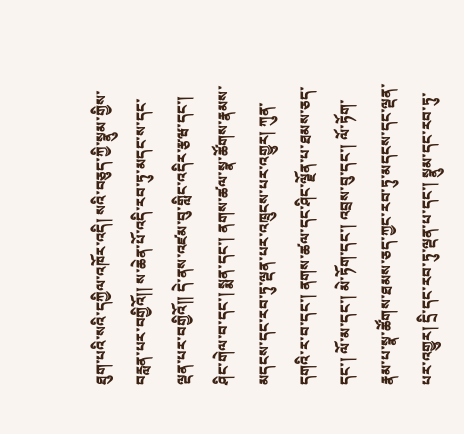ཐུག་པའི་སའི་དཀྱིལ་འཁོར་འདི། སའི་བཅུད་ཀྱི་སྣུམ་གྱིས་བརླན་པར་བགྱིའོ།། ས་ཆེན་པོ་འདི་རབ་ཏུ་མདང་ས་དང་ལྡན་པར་བགྱིའོ།། དེ་ནས་འཛམ་བུ་གླིང་འདིར་རྩཝ་དང་། ཤིང་གེལ་བ་དང་། སྨན་དང་། ནགས་ཚལ་སྣ་ཚོགས་རྣམས་མདངས་དང་རབ་ཏུ་ལྡན་པར་འཁྲུངས་པར་འགྱུར། ཀུན་དགའི་ར་བ་དང་། ནགས་ཚལ་དང་ཤིང་ལྗོན་པ་ཐམས་ཅད་དང་། ལོ་མ་དང་། མེ་ཏོག་དང་། འབྲས་བུ་དང་། ལོ་ཏོག་རྣམ་པ་སྣ་ཚོགས་ཐམས་ཅད་ཀྱང་རབ་ཏུ་མདངས་དང་ལྡན་པར་འགྱུར། དྲི་དང་རབ་ཏུ་ལྡན་པ་དང་། སྣུམ་དང་རབ་ཏུ་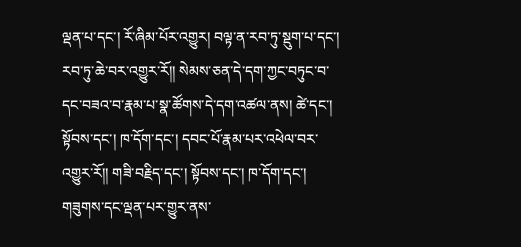ལྡན་པ་དང་། རོ་ཞིམ་པོར་འགྱུར། བལྟ་ན་རབ་ཏུ་སྡུག་པ་དང་། རབ་ཏུ་ཆེ་བར་འགྱུར་རོ།། སེམས་ཅན་དེ་དག་ཀྱང་བཏུང་བ་དང་བཟའ་བ་རྣམ་པ་སྣ་ཚོགས་དེ་དག་འཚལ་ནས། ཚེ་དང་། སྟོབས་དང་། ཁ་དོག་དང་། དབང་པོ་རྣམ་པར་འཕེལ་བར་འགྱུར་རོ།། གཟི་བརྗིད་དང་། སྟོབས་དང་། ཁ་དོག་དང་། གཟུགས་དང་ལྡན་པར་གྱུར་ནས་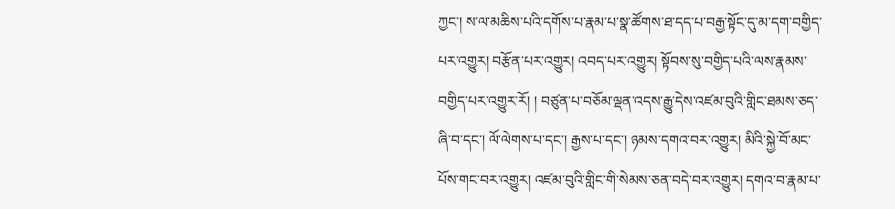ཀྱང་། ས་ལ་མཆིས་པའི་དགོས་པ་རྣམ་པ་སྣ་ཚོགས་ཐ་དད་པ་བརྒྱ་སྟོང་དུ་མ་དག་བགྱིད་པར་འགྱུར། བརྩོན་པར་འགྱུར། འབད་པར་འགྱུར། སྟོབས་སུ་བགྱིད་པའི་ལས་རྣམས་བགྱིད་པར་འགྱུར་རོ། ། བཙུན་པ་བཅོམ་ལྡན་འདས་རྒྱུ་དེས་འཛམ་བུའི་གླིང་ཐམས་ཅད་ཞི་བ་དང་། ལོ་ལེགས་པ་དང་། རྒྱས་པ་དང་། ཉམས་དགའ་བར་འགྱུར། མིའི་སྐྱེ་བོ་མང་པོས་གང་བར་འགྱུར། འཛམ་བུའི་གླིང་གི་སེམས་ཅན་བདེ་བར་འགྱུར། དགའ་བ་རྣམ་པ་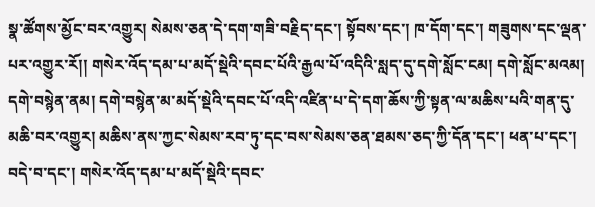སྣ་ཚོགས་མྱོང་བར་འགྱུར། སེམས་ཅན་དེ་དག་གཟི་བརྗིད་དང་། སྟོབས་དང་། ཁ་དོག་དང་། གཟུགས་དང་ལྡན་པར་འགྱུར་རོ།། གསེར་འོད་དམ་པ་མདོ་སྡེའི་དབང་པོའི་རྒྱལ་པོ་འདིའི་སླད་དུ་དགེ་སློང་ངམ། དགེ་སློང་མའམ། དགེ་བསྙེན་ནམ། དགེ་བསྙེན་མ་མདོ་སྡེའི་དབང་པོ་འདི་འཛིན་པ་དེ་དག་ཆོས་ཀྱི་སྟན་ལ་མཆིས་པའི་གན་དུ་མཆི་བར་འགྱུར། མཆིས་ནས་ཀྱང་སེམས་རབ་ཏུ་དང་བས་སེམས་ཅན་ཐམས་ཅད་ཀྱི་དོན་དང་། ཕན་པ་དང་། བདེ་བ་དང་། གསེར་འོད་དམ་པ་མདོ་སྡེའི་དབང་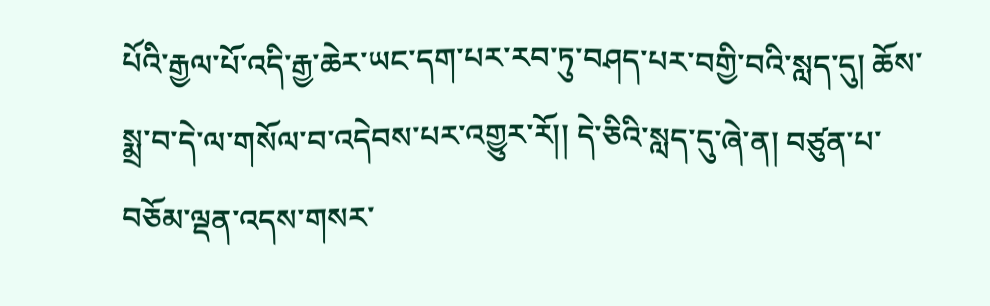པོའི་རྒྱལ་པོ་འདི་རྒྱ་ཆེར་ཡང་དག་པར་རབ་ཏུ་བཤད་པར་བགྱི་བའི་སླད་དུ། ཆོས་སྨྲ་བ་དེ་ལ་གསོལ་བ་འདེབས་པར་འགྱུར་རོ།། དེ་ཅིའི་སླད་དུ་ཞེ་ན། བཙུན་པ་བཅོམ་ལྡན་འདས་གསར་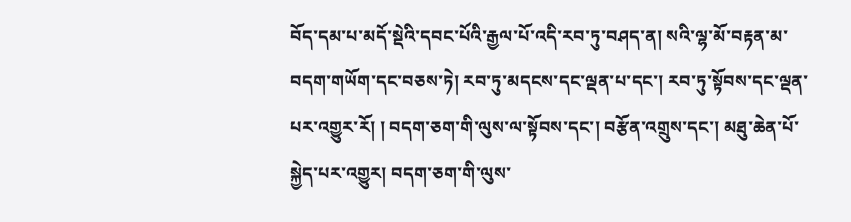བོད་དམ་པ་མདོ་སྡེའི་དབང་པོའི་རྒྱལ་པོ་འདི་རབ་ཏུ་བཤད་ན། སའི་ལྷ་མོ་བརྟན་མ་བདག་གཡོག་དང་བཅས་ཏེ། རབ་ཏུ་མདངས་དང་ལྡན་པ་དང་། རབ་ཏུ་སྟོབས་དང་ལྡན་པར་འགྱུར་རོ། ། བདག་ཅག་གི་ལུས་ལ་སྟོབས་དང་། བརྩོན་འགྲུས་དང་། མཐུ་ཆེན་པོ་སྐྱེད་པར་འགྱུར། བདག་ཅག་གི་ལུས་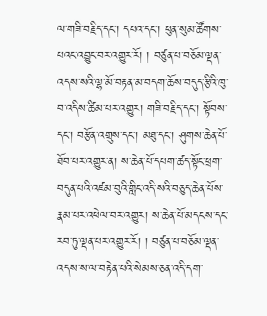ལ་གཟི་བརྗིད་དང་། དཔའ་དང་། ཕུན་སུམ་ཚོགས་པའང་འབྱུང་བར་འགྱུར་རོ། ། བཙུན་པ་བཅོམ་ལྡན་འདས་སའི་ལྷ་མོ་བརྟན་མ་བདག་ཆོས་བདུད་རྩིའི་ཁུ་བ་འདིས་ཚིམ་པར་འགྱུར། གཟི་བརྗིད་དང་། སྟོབས་དང་། བརྩོན་འགྲུས་དང་། མཐུ་དང་། ཤུགས་ཆེན་པོ་ཐོབ་པར་འགྱུར་ན། ས་ཆེན་པོ་དཔག་ཚད་སྟོང་ཕྲག་བདུན་པའི་འཛམ་བུའི་གླིང་འདི་སའི་བཅུད་ཆེན་པོས་རྣམ་པར་འཕེལ་བར་འགྱུར། ས་ཆེན་པོ་མདངས་དང་རབ་ཏུ་ལྡན་པར་འགྱུར་རོ། ། བཙུན་པ་བཅོམ་ལྡན་འདས་ས་ལ་བརྟེན་པའི་སེམས་ཅན་འདི་དག་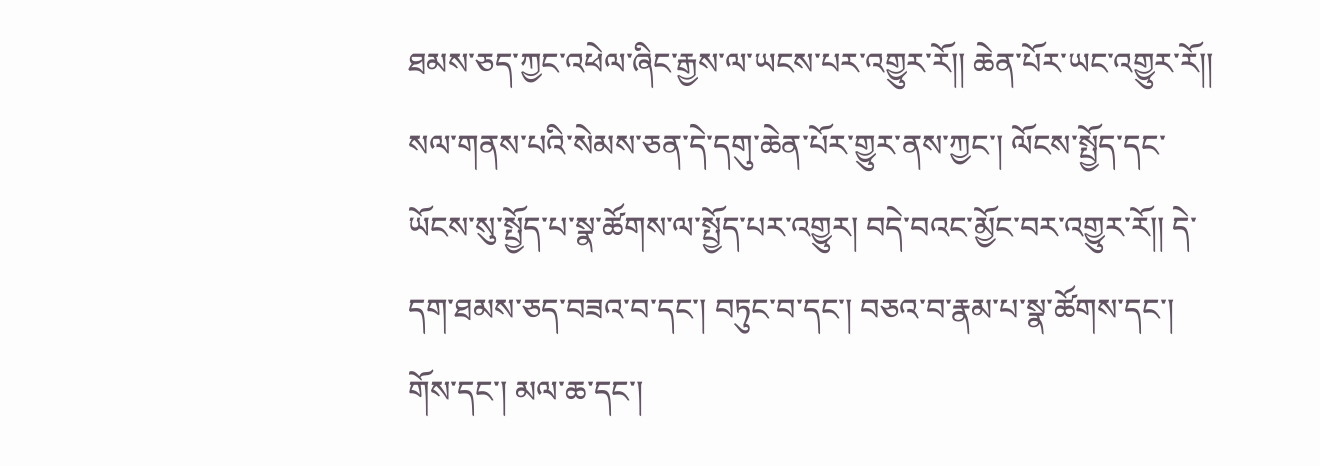ཐམས་ཅད་ཀྱང་འཕེལ་ཞིང་རྒྱས་ལ་ཡངས་པར་འགྱུར་རོ།། ཆེན་པོར་ཡང་འགྱུར་རོ།། སལ་གནས་པའི་སེམས་ཅན་དེ་དགུ་ཆེན་པོར་གྱུར་ནས་ཀྱང་། ལོངས་སྤྱོད་དང་ཡོངས་སུ་སྤྱོད་པ་སྣ་ཚོགས་ལ་སྤྱོད་པར་འགྱུར། བདེ་བའང་མྱོང་བར་འགྱུར་རོ།། དེ་དག་ཐམས་ཅད་བཟའ་བ་དང་། བཏུང་བ་དང་། བཅའ་བ་རྣམ་པ་སྣ་ཚོགས་དང་། གོས་དང་། མལ་ཆ་དང་།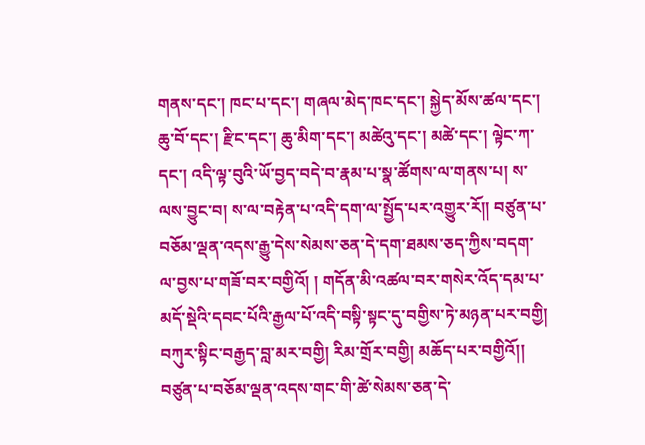གནས་དང་། ཁང་པ་དང་། གཞལ་མེད་ཁང་དང་། སྐྱེད་མོས་ཚལ་དང་། ཆུ་བོ་དང་། རྫིང་དང་། ཆུ་མིག་དང་། མཚེའུ་དང་། མཚེ་དང་། ལྟེང་ཀ་དང་། འདི་ལྟ་བུའི་ཡོ་བྱད་བདེ་བ་རྣམ་པ་སྣ་ཚོགས་ལ་གནས་པ། ས་ལས་བྱུང་བ། ས་ལ་བརྟེན་པ་འདི་དག་ལ་སྤྱོད་པར་འགྱུར་རོ།། བཙུན་པ་བཅོམ་ལྡན་འདས་རྒྱུ་དེས་སེམས་ཅན་དེ་དག་ཐམས་ཅད་ཀྱིས་བདག་ལ་བྱས་པ་གཟོ་བར་བགྱིའོ། ། གདོན་མི་འཚལ་བར་གསེར་འོད་དམ་པ་མདོ་སྡེའི་དབང་པོའི་རྒྱལ་པོ་འདི་བསྟི་སྟང་དུ་བགྱིས་ཏེ་མཉན་པར་བགྱི། བཀུར་སྟིང་བརྒྱད་བླ་མར་བགྱི། རིམ་གྲོར་བགྱི། མཆོད་པར་བགྱིའོ།། བཙུན་པ་བཅོམ་ལྡན་འདས་གང་གི་ཚེ་སེམས་ཅན་དེ་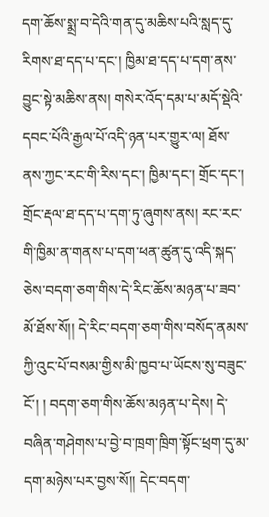དག་ཆོས་སྨྲ་བ་དེའི་གན་དུ་མཆིས་པའི་སླད་དུ་རིགས་ཐ་དད་པ་དང་། ཁྱིམ་ཐ་དད་པ་དག་ནས་བྱུང་སྟེ་མཆིས་ནས། གསེར་འོད་དམ་པ་མདོ་སྡེའི་དབང་པོའི་རྒྱལ་པོ་འདི་ཉན་པར་གྱུར་ལ། ཐོས་ནས་ཀྱང་རང་གི་རིས་དང་། ཁྱིམ་དང་། གྲོང་དང་། གྲོང་རྡལ་ཐ་དད་པ་དག་ཏུ་ཞུགས་ནས། རང་རང་གི་ཁྱིམ་ན་གནས་པ་དག་ཕན་ཚུན་དུ་འདི་སྐད་ཅེས་བདག་ཅག་གིས་དེ་རིང་ཆོས་མཉན་པ་ཟབ་མོ་ཐོས་སོ།། དེ་རིང་བདག་ཅག་གིས་བསོད་ནམས་ཀྱི་འུང་པོ་བསམ་གྱིས་མི་ཁྱབ་པ་ཡོངས་སུ་བཟུང་ངོ་། ། བདག་ཅག་གིས་ཆོས་མཉན་པ་དེས། དེ་བཞིན་གཤེགས་པ་བྱེ་བ་ཁྲག་ཁྲིག་སྟོང་ཕྲག་དུ་མ་དག་མཉེས་པར་བྱས་སོ།། དེང་བདག་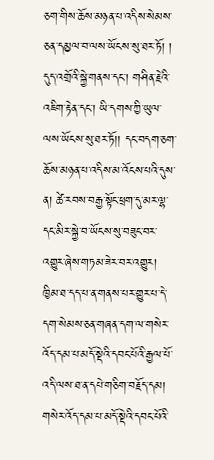ཅག་གིས་ཆོས་མཉན་པ་འདིས་སེམས་ཅན་དམྱལ་བ་ལས་ཡོངས་སུ་ཐར་ཏོ། ། དུད་འགྲོའི་སྐྱེ་གནས་དང་། གཤིན་རྗེའི་འཇིག་རྟེན་དང་། ཡི་དགས་ཀྱི་ཡུལ་ལས་ཡོངས་སུ་ཐར་ཏོ།། དང་བདག་ཅག་ཆོས་མཉན་པ་འདིས་མ་འོངས་པའི་དུས་ན། ཚེ་རབས་བརྒྱ་སྟོང་ཕྲག་དུ་མར་ལྷ་དང་མིར་སྐྱེ་བ་ཡོངས་སུ་བཟུང་བར་འགྱུར་ཞེས་གཏམ་ཟེར་བར་འགྱུར། ཁྱིམ་ཐ་དད་པ་ན་གནས་པར་གྱུར་པ་དེ་དག་སེམས་ཅན་གཞན་དག་ལ་གསེར་འོད་དམ་པ་མདོ་སྡེའི་དབང་པོའི་རྒྱལ་པོ་འདི་ལས་ཐ་ན་དཔེ་གཅིག་བརྗོད་དམ། གསེར་འོད་དམ་པ་མདོ་སྡེའི་དབང་པོའི་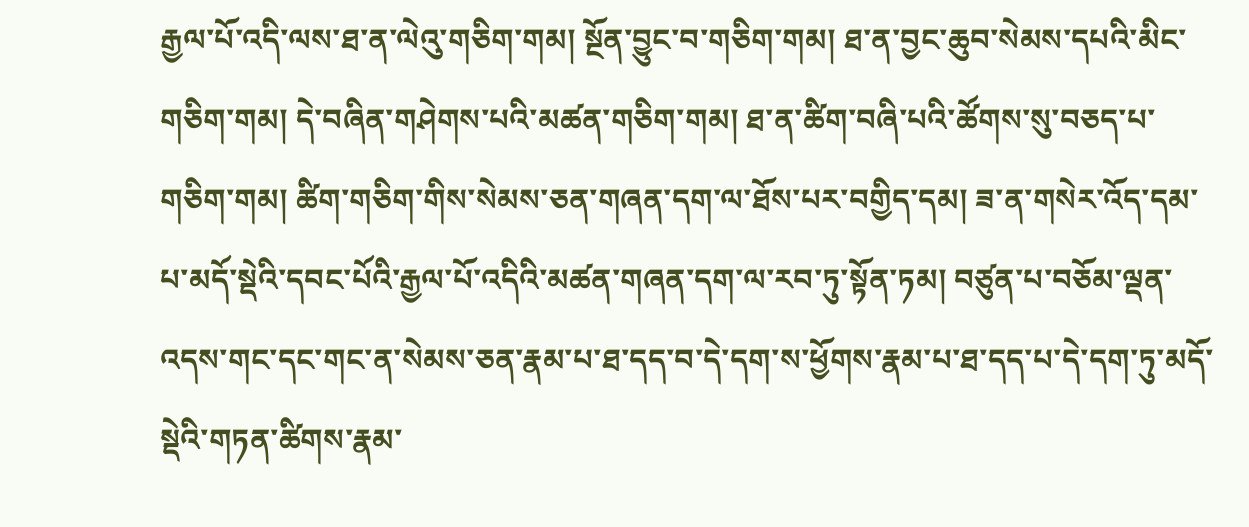རྒྱལ་པོ་འདི་ལས་ཐ་ན་ལེའུ་གཅིག་གམ། སྔོན་བྱུང་བ་གཅིག་གམ། ཐ་ན་བྱང་ཆུབ་སེམས་དཔའི་མིང་གཅིག་གམ། དེ་བཞིན་གཤེགས་པའི་མཚན་གཅིག་གམ། ཐ་ན་ཚིག་བཞི་པའི་ཚོགས་སུ་བཅད་པ་གཅིག་གམ། ཚིག་གཅིག་གིས་སེམས་ཅན་གཞན་དག་ལ་ཐོས་པར་བགྱིད་དམ། ཟ་ན་གསེར་འོད་དམ་པ་མདོ་སྡེའི་དབང་པོའི་རྒྱལ་པོ་འདིའི་མཚན་གཞན་དག་ལ་རབ་ཏུ་སྟོན་ཏམ། བཙུན་པ་བཅོམ་ལྡན་འདས་གང་དང་གང་ན་སེམས་ཅན་རྣམ་པ་ཐ་དད་བ་དེ་དག་ས་ཕྱོགས་རྣམ་པ་ཐ་དད་པ་དེ་དག་ཏུ་མདོ་སྡེའི་གཏན་ཚིགས་རྣམ་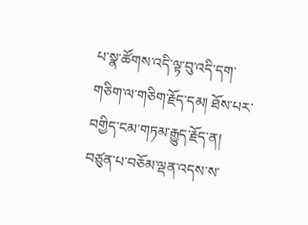པ་སྣ་ཚོགས་འདི་ལྟ་བུ་འདི་དག་གཅིག་ལ་གཅིག་རྗོད་དམ། ཐོས་པར་བགྱིད་ངམ་གཏམ་རྒྱུད་རྗོད་ན། བཙུན་པ་བཅོམ་ལྡན་འདས་ས་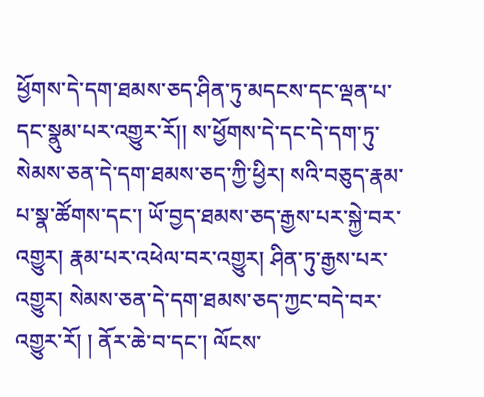ཕྱོགས་དེ་དག་ཐམས་ཅད་ཤིན་ཏུ་མདངས་དང་ལྡན་པ་དང་སྣུམ་པར་འགྱུར་རོ།། ས་ཕྱོགས་དེ་དང་དེ་དག་ཏུ་སེམས་ཅན་དེ་དག་ཐམས་ཅད་ཀྱི་ཕྱིར། སའི་བཅུད་རྣམ་པ་སྣ་ཚོགས་དང་། ཡོ་བྱད་ཐམས་ཅད་རྒྱས་པར་སྐྱེ་བར་འགྱུར། རྣམ་པར་འཕེལ་བར་འགྱུར། ཤིན་ཏུ་རྒྱས་པར་འགྱུར། སེམས་ཅན་དེ་དག་ཐམས་ཅད་ཀྱང་བདེ་བར་འགྱུར་རོ། ། ནོར་ཆེ་བ་དང་། ལོངས་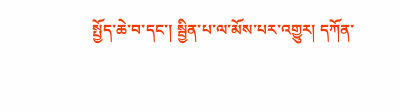སྤྱོད་ཆེ་བ་དང་། སྦྱིན་པ་ལ་མོས་པར་འགྱུར། དཀོན་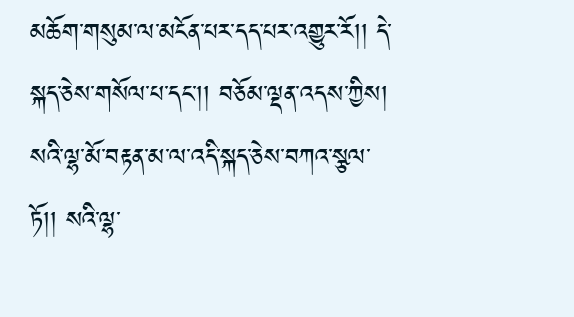མཆོག་གསུམ་ལ་མངོན་པར་དད་པར་འགྱུར་རོ།། དེ་སྐད་ཅེས་གསོལ་པ་དང་།། བཅོམ་ལྡན་འདས་ཀྱིས། སའི་ལྷ་མོ་བརྟན་མ་ལ་འདི་སྐད་ཅེས་བཀའ་སྩལ་ཏོ།། སའི་ལྷ་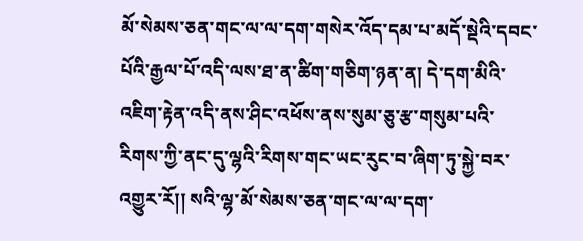མོ་སེམས་ཅན་གང་ལ་ལ་དག་གསེར་འོད་དམ་པ་མདོ་སྡེའི་དབང་པོའི་རྒྱལ་པོ་འདི་ལས་ཐ་ན་ཚིག་གཅིག་ཉན་ན། དེ་དག་མིའི་འཇིག་རྟེན་འདི་ནས་ཤིང་འཕོས་ནས་སུམ་ཅུ་རྩ་གསུམ་པའི་རིགས་ཀྱི་ནང་དུ་ལྷའི་རིགས་གང་ཡང་རུང་བ་ཞིག་ཏུ་སྐྱེ་བར་འགྱུར་རོ།། སའི་ལྷ་མོ་སེམས་ཅན་གང་ལ་ལ་དག་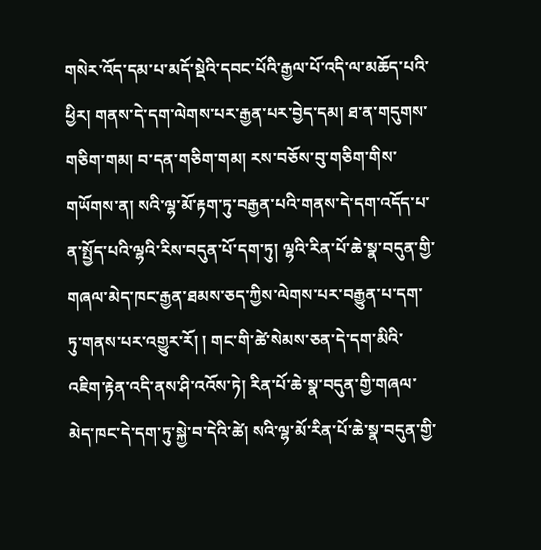གསེར་འོད་དམ་པ་མདོ་སྡེའི་དབང་པོའི་རྒྱལ་པོ་འདི་ལ་མཆོད་པའི་ཕྱིར། གནས་དེ་དག་ལེགས་པར་རྒྱན་པར་བྱེད་དམ། ཐ་ན་གདུགས་གཅིག་གམ། བ་དན་གཅིག་གམ། རས་བཅོས་བུ་གཅིག་གིས་གཡོགས་ན། སའི་ལྷ་མོ་རྟག་ཏུ་བརྒྱན་པའི་གནས་དེ་དག་འདོད་པ་ན་སྤྱོད་པའི་ལྷའི་རིས་བདུན་པོ་དག་ཏུ། ལྷའི་རིན་པོ་ཆེ་སྣ་བདུན་གྱི་གཞལ་མེད་ཁང་རྒྱན་ཐམས་ཅད་ཀྱིས་ལེགས་པར་བརྒྱུན་པ་དག་ཏུ་གནས་པར་འགྱུར་རོ། ། གང་གི་ཚེ་སེམས་ཅན་དེ་དག་མིའི་འཇིག་རྟེན་འདི་ནས་ཤི་འའོས་ཏེ། རིན་པོ་ཆེ་སྣ་བདུན་གྱི་གཞལ་མེད་ཁང་དེ་དག་ཏུ་སྐྱེ་བ་དེའི་ཚེ། སའི་ལྷ་མོ་རིན་པོ་ཆེ་སྣ་བདུན་གྱི་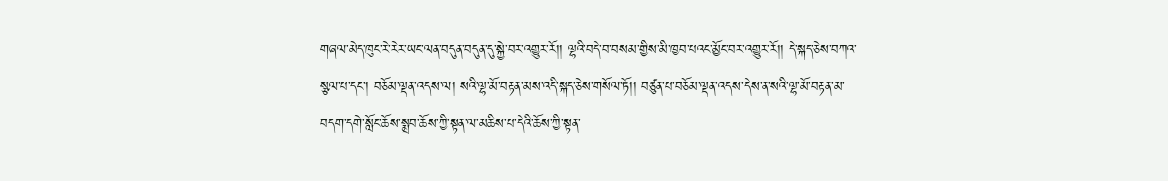གཞལ་མེད་ཁུང་རེ་རེར་ཡང་ལན་བདུན་བདུན་དུ་སྐྱེ་བར་འགྱུར་རོ།། ལྷའི་བདེ་བ་བསམ་གྱིས་མི་ཁྱབ་པའང་མྱོང་བར་འགྱུར་རོ།། དེ་སྐད་ཅེས་བཀའ་སྩལ་པ་དང་། བཅོམ་ལྡན་འདས་ལ། སའི་ལྷ་མོ་བརྟན་མས་འདི་སྐད་ཅེས་གསོལ་ཏོ།། བཙུན་པ་བཅོམ་ལྡན་འདས་དེས་ན་སའི་ལྷ་མོ་བརྟན་མ་བདག་དགེ་སློང་ཆོས་སྨྲབ་ཆོས་ཀྱི་སྟན་ལ་མཆིས་པ་དེའི་ཆོས་ཀྱི་སྟན་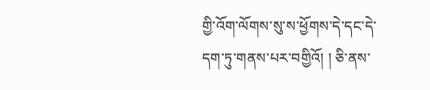གྱི་འོག་ལོགས་སུ་ས་ཕྱོགས་དེ་དང་དེ་དག་ཏུ་གནས་པར་བགྱིའོ། ། ཅི་ནས་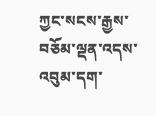ཀྱང་སངས་རྒྱས་བཅོམ་ལྡན་འདས་འབུམ་དག་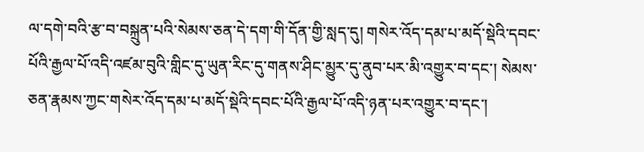ལ་དགེ་བའི་རྩ་བ་བསྐྲུན་པའི་སེམས་ཅན་དེ་དག་གི་དོན་གྱི་སླད་དུ། གསེར་འོད་དམ་པ་མདོ་སྡེའི་དབང་པོའི་རྒྱལ་པོ་འདི་འཛམ་བུའི་གླིང་དུ་ཡུན་རིང་དུ་གནས་ཤིང་མྱུར་དུ་ནུབ་པར་མི་འགྱུར་བ་དང་། སེམས་ཅན་རྣམས་ཀྱང་གསེར་འོད་དམ་པ་མདོ་སྡེའི་དབང་པོའི་རྒྱལ་པོ་འདི་ཉན་པར་འགྱུར་བ་དང་།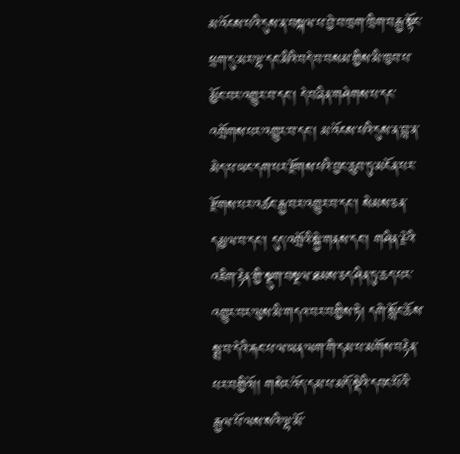མ་འོངས་པའི་དུས་ན་བསྐལ་པ་བྱེ་བ་ཁྲག་ཁྲིག་བརྒྱ་སྟོང་ཕྲག་དུ་མར་ལྷ་དང་མིའི་བདེ་བ་བསམ་གྱིས་མི་ཁྱབ་པ་མྱོང་བར་འགྱུར་བ་དང་། དེ་བཞིན་གཤེགས་པ་དང་འགྲོགས་པར་འགྱུར་བ་དང་། མ་འོངས་པའི་དུས་ན་བླ་ན་མེད་པ་ཡང་དག་པར་རྫོགས་པའི་བྱང་ཆུབ་ཏུ་མངོན་པར་རྫོགས་པར་འཚང་རྒྱ་བར་འགྱུར་བ་དང་། སེམས་ཅན་དམྱལ་བ་དང་། དུད་འགྲོའི་སྐྱེ་གནས་དང་། གཤིན་རྗེའི་འཇིག་རྟེན་གྱི་སྡུག་བསྔལ་ཐམས་ཅད་ཤིན་ཏུ་ཆད་པར་འགྱུར་བར་ལུས་མི་གདའ་བར་བགྱིས་ཏེ། དགེ་སློང་ཆོས་སྨྲ་བ་དེའི་རྐང་པ་ལ་ཡན་ལག་གི་དམ་པ་མགོས་བརྟེན་པར་བགྱིའོ།། གསེར་འོད་དམ་པ་མདོ་སྡེའི་དབང་པོའི་རྒྱལ་པོ་ལས་སའི་ལྷ་མོ་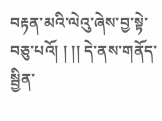བརྟན་མའི་ལེའུ་ཞེས་བྱ་སྟེ་བཅུ་པའོ། ། །། དེ་ནས་གནོད་སྦྱིན་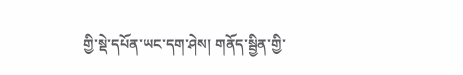གྱི་སྡེ་དཔོན་ཡང་དག་ཤེས། གནོད་སྦྱིན་གྱི་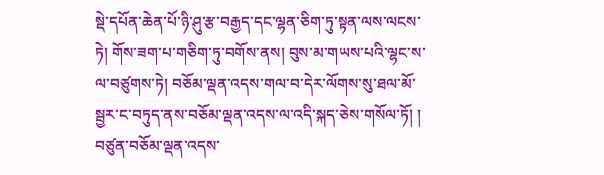སྡེ་དཔོན་ཆེན་པོ་ཉི་ཤུ་རྩ་བརྒྱད་དང་ལྷན་ཅིག་ཏུ་སྟན་ལས་ལངས་ཏེ། གོས་ཟག་པ་གཅིག་ཏུ་བགོས་ནས། བུས་མ་གཡས་པའི་ལྷང་ས་ལ་བཙུགས་ཏེ། བཅོམ་ལྡན་འདས་གལ་བ་དེར་ལོགས་སུ་ཐལ་མོ་སྦྱར་ང་བཏུད་ནས་བཅོམ་ལྡན་འདས་ལ་འདི་སྐད་ཅེས་གསོལ་ཏོ། ། བཙུན་བཅོམ་ལྡན་འདས་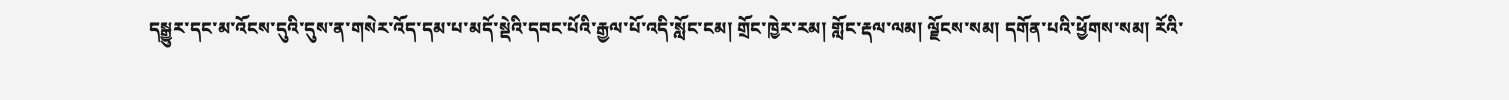དསྒྱུར་དང་མ་འོངས་དུའི་དུས་ན་གསེར་འོད་དམ་པ་མདོ་སྡེའི་དབང་པོའི་རྒྱལ་པོ་འདི་སློང་ངམ། གྲོང་ཁྱེར་རམ། གློང་རྡལ་ལམ། ལྗོངས་སམ། དགོན་པའི་ཕྱོགས་སམ། རོའི་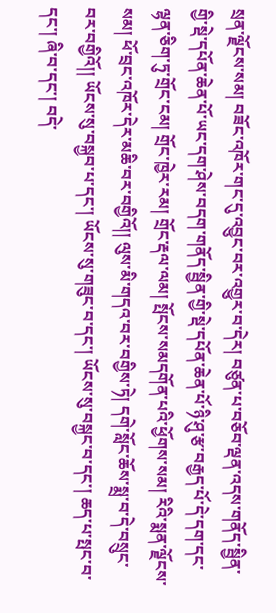སྲན་ལྗོངས་སམ། བཟོང་འཁོར་གང་དུ་འབྱུང་བར་འགྱུར་བ་དེར། བཙུན་པ་བཅོབ་ལྡན་འདས་གནོད་སྦྱིན་གྱི་སྡེ་དཔོན་ཆེན་པོ་ཡང་དག་ཤེས་བདག་གནོད་སྦྱིན་གྱི་སྡེ་དཔོན་ཆེན་པོ་ཉི་ཤུ་རྩ་བརྒྱད་པོ་དེ་དག་དང་ལྷན་ཅིག་ཏུ་གྲོང་ངམ། གྲོང་ཁྱེར་རམ། གྲོང་རྡལ་ལམ། སྤོངས་སམདགོན་པའི་ཕྱོགས་སམ། རིའི་སྨན་ལྗོངས་སམ། ཕོ་བྲང་འཁོར་དེར་མཆི་བར་བགྱིའོ།། ལུས་མི་གདའ་བར་བགྱིས་ཏེ། དགེ་སློང་ཆོས་སྨྲ་བ་དེ་བསྲུང་བར་བགྱིའོ།། ཡོངས་སུ་བསྐྱབ་པ་དང་། ཡོངས་སུ་གཟུང་བ་དང་། ཡོངས་སུ་བསྐྱང་བ་དང་། ཆད་པ་སྤང་བ་དང་། ཞི་བ་དང་། བདེ་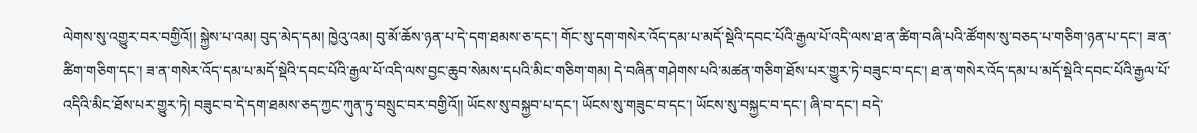ལེགས་སུ་འགྱུར་བར་བགྱིའོ།། སྐྱེས་པ་འམ། བུད་མེད་དམ། ཁྱེའུ་འམ། བུ་མོ་ཆོས་ཉན་པ་དེ་དག་ཐམས་ཅ་དང་། གོང་སུ་དག་གསེར་འོད་དམ་པ་མདོ་སྡེའི་དབང་པོའི་རྒྱལ་པོ་འདི་ལས་ཐ་ན་ཚིག་བཞི་པའི་ཚོགས་སུ་བཅད་པ་གཅིག་ཉན་པ་དང་། ཟ་ན་ཚིག་གཅིག་དང་། ཟ་ན་གསེར་འོད་དམ་པ་མདོ་སྡེའི་དབང་པོའི་རྒྱལ་པོ་འདི་ལས་བྱང་ཆུབ་སེམས་དཔའི་མིང་གཅིག་གམ། དེ་བཞིན་གཤེགས་པའི་མཚན་གཅིག་ཐོས་པར་གྱུར་ཏེ་བཟུང་བ་དང་། ཐ་ན་གསེར་འོད་དམ་པ་མདོ་སྡེའི་དབང་པོའི་རྒྱལ་པོ་འདིའི་མིང་ཐོས་པར་གྱུར་ཏེ། བཟུང་བ་དེ་དག་ཐམས་ཅད་ཀྱང་ཀུན་ཏུ་བསྲུང་བར་བགྱིའོ།། ཡོངས་སུ་བསྐྱབ་པ་དང་། ཡོངས་སུ་གཟུང་བ་དང་། ཡོངས་སུ་བསྐྱང་བ་དང་། ཞི་བ་དང་། བདེ་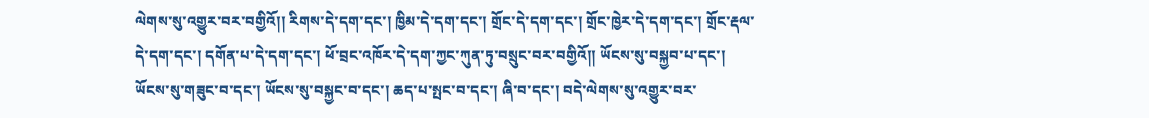ལེགས་སུ་འགྱུར་བར་བགྱིའོ།། རིགས་དེ་དག་དང་། ཁྱིམ་དེ་དག་དང་། གྲོང་དེ་དག་དང་། གྲོང་ཁྱེར་དེ་དག་དང་། གྲོང་རྡལ་དེ་དག་དང་། དགོན་པ་དེ་དག་དང་། ཕོ་བྲང་འཁོར་དེ་དག་ཀྱང་ཀུན་ཏུ་བསྲུང་བར་བགྱིའོ།། ཡོངས་སུ་བསྐྱབ་པ་དང་། ཡོངས་སུ་གཟུང་བ་དང་། ཡོངས་སུ་བསྐྱང་བ་དང་། ཆད་པ་སྤང་བ་དང་། ཞི་བ་དང་། བདེ་ལེགས་སུ་འགྱུར་བར་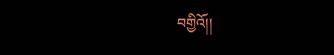བགྱིའོ།།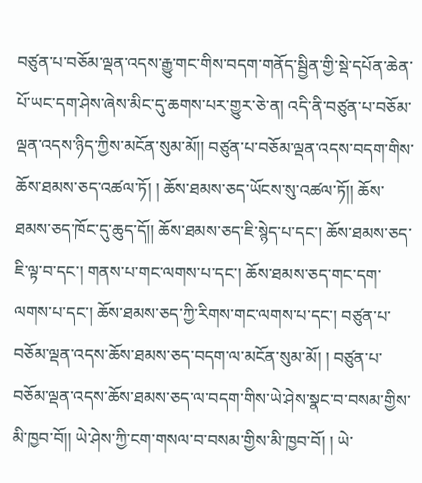བཙུན་པ་བཅོམ་ལྡན་འདས་རྒྱུ་གང་གིས་བདག་གནོད་སྦྱིན་གྱི་སྡེ་དཔོན་ཆེན་པོ་ཡང་དག་ཤེས་ཞེས་མིང་དུ་ཆགས་པར་གྱུར་ཅེ་ན། འདི་ནི་བཙུན་པ་བཅོམ་ལྡན་འདས་ཉིད་ཀྱིས་མངོན་སུམ་མོ།། བཙུན་པ་བཅོམ་ལྡན་འདས་བདག་གིས་ཆོས་ཐམས་ཅད་འཚལ་ཏོ། ། ཆོས་ཐམས་ཅད་ཡོངས་སུ་འཚལ་ཏོ།། ཆོས་ཐམས་ཅད་ཁོང་དུ་ཆུད་དོ།། ཆོས་ཐམས་ཅད་ཇི་སྙེད་པ་དང་། ཆོས་ཐམས་ཅད་ཇི་ལྟ་བ་དང་། གནས་པ་གང་ལགས་པ་དང་། ཆོས་ཐམས་ཅད་གང་དག་ལགས་པ་དང་། ཆོས་ཐམས་ཅད་ཀྱི་རིགས་གང་ལགས་པ་དང་། བཙུན་པ་བཅོམ་ལྡན་འདས་ཆོས་ཐམས་ཅད་བདག་ལ་མངོན་སུམ་མོ། ། བཙུན་པ་བཅོམ་ལྡན་འདས་ཆོས་ཐམས་ཅད་ལ་བདག་གིས་ཡེ་ཤེས་སྣང་བ་བསམ་གྱིས་མི་ཁྱབ་བོ།། ཡེ་ཤེས་ཀྱི་ངག་གསལ་བ་བསམ་གྱིས་མི་ཁྱབ་བོ། ། ཡེ་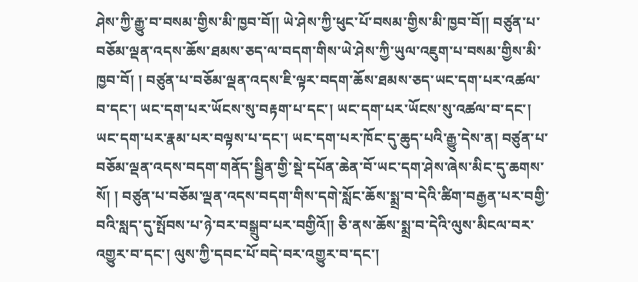ཤེས་ཀྱི་རྒྱུ་བ་བསམ་གྱིས་མི་ཁྱབ་བོ།། ཡེ་ཤེས་ཀྱི་ཕུང་པོ་བསམ་གྱིས་མི་ཁྱབ་བོ།། བཙུན་པ་བཅོམ་ལྡན་འདས་ཆོས་ཐམས་ཅད་ལ་བདག་གིས་ཡེ་ཤེས་ཀྱི་ཡུལ་འཇུག་པ་བསམ་གྱིས་མི་ཁྱབ་བོ། ། བཙུན་པ་བཅོམ་ལྡན་འདས་ཇི་ལྟར་བདག་ཆོས་ཐམས་ཅད་ཡང་དག་པར་འཚལ་བ་དང་། ཡང་དག་པར་ཡོངས་སུ་བརྟག་པ་དང་། ཡང་དག་པར་ཡོངས་སུ་འཚལ་བ་དང་། ཡང་དག་པར་རྣམ་པར་བལྟས་པ་དང་། ཡང་དག་པར་ཁོང་དུ་ཆུད་པའི་རྒྱུ་དེས་ན། བཙུན་པ་བཅོམ་ལྡན་འདས་བདག་གནོད་སྦྱིན་གྱི་སྡེ་དཔོན་ཆེན་བོ་ཡང་དག་ཤེས་ཞེས་མིང་དུ་ཆགས་སོ། ། བཙུན་པ་བཅོམ་ལྡན་འདས་བདག་གིས་དགེ་སློང་ཆོས་སྨྲ་བ་དེའི་ཚིག་བརྒྱན་པར་བགྱི་བའི་སླད་དུ་སྤོབས་པ་ཉེ་བར་བསྒྲུབ་པར་བགྱིའོ།། ཅི་ནས་ཆོས་སྨྲ་བ་དེའི་ལུས་མིངལ་བར་འགྱུར་བ་དང་། ལུས་ཀྱི་དབང་པོ་བདེ་བར་འགྱུར་བ་དང་།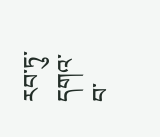རབ་ཏུ་དགའ་བ་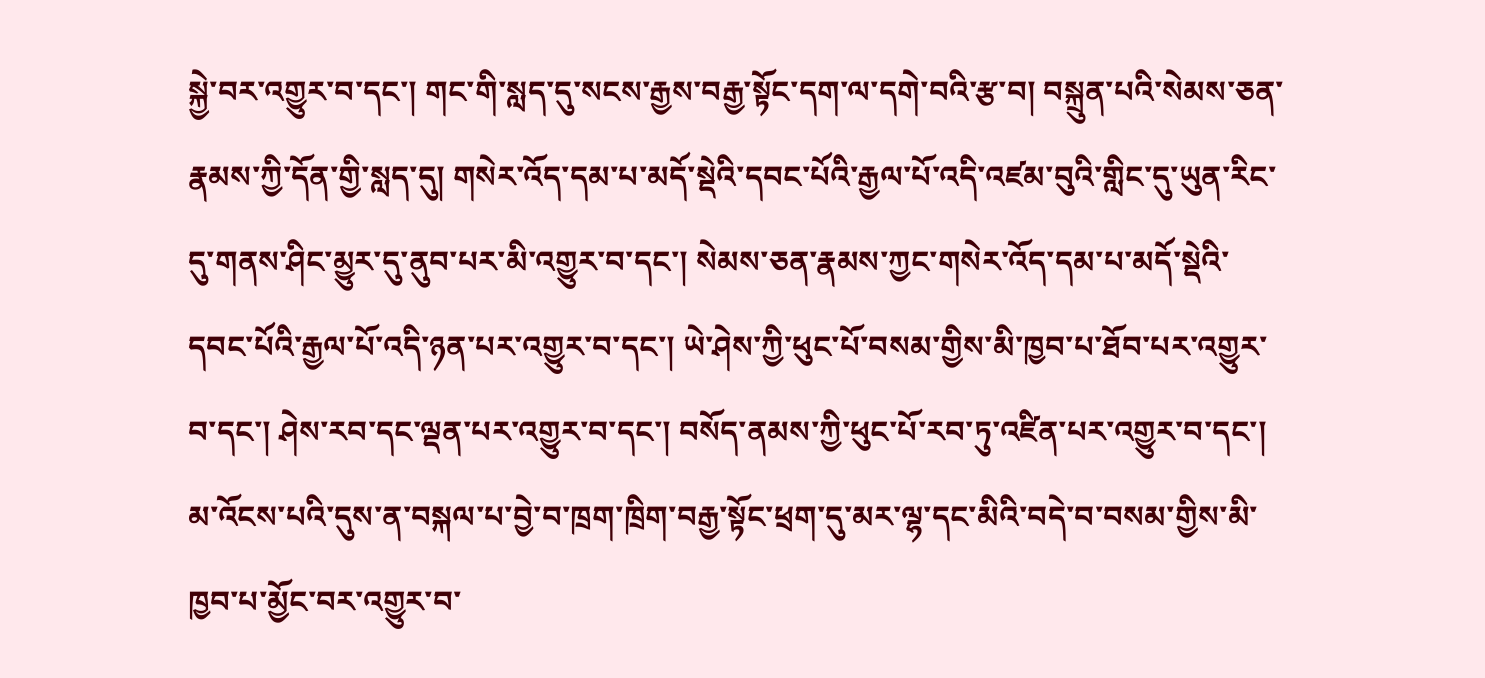སྐྱེ་བར་འགྱུར་བ་དང་། གང་གི་སླད་དུ་སངས་རྒྱས་བརྒྱ་སྟོང་དག་ལ་དགེ་བའི་རྩ་བ། བསྐྲུན་པའི་སེམས་ཅན་རྣམས་ཀྱི་དོན་གྱི་སླད་དུ། གསེར་འོད་དམ་པ་མདོ་སྡེའི་དབང་པོའི་རྒྱལ་པོ་འདི་འཛམ་བུའི་གླིང་དུ་ཡུན་རིང་དུ་གནས་ཤིང་མྱུར་དུ་ནུབ་པར་མི་འགྱུར་བ་དང་། སེམས་ཅན་རྣམས་ཀྱང་གསེར་འོད་དམ་པ་མདོ་སྡེའི་དབང་པོའི་རྒྱལ་པོ་འདི་ཉན་པར་འགྱུར་བ་དང་། ཡེ་ཤེས་ཀྱི་ཕུང་པོ་བསམ་གྱིས་མི་ཁྱབ་པ་ཐོབ་པར་འགྱུར་བ་དང་། ཤེས་རབ་དང་ལྡན་པར་འགྱུར་བ་དང་། བསོད་ནམས་ཀྱི་ཕུང་པོ་རབ་ཏུ་འཛིན་པར་འགྱུར་བ་དང་། མ་འོངས་པའི་དུས་ན་བསྐལ་པ་བྱེ་བ་ཁྲག་ཁྲིག་བརྒྱ་སྟོང་ཕྲག་དུ་མར་ལྷ་དང་མིའི་བདེ་བ་བསམ་གྱིས་མི་ཁྱབ་པ་མྱོང་བར་འགྱུར་བ་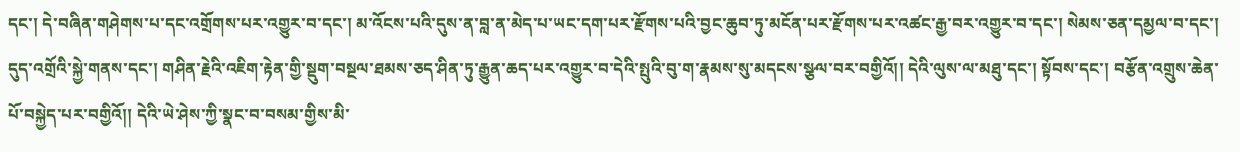དང་། དེ་བཞིན་གཤེགས་པ་དང་འགྲོགས་པར་འགྱུར་བ་དང་། མ་འོངས་པའི་དུས་ན་བླ་ན་མེད་པ་ཡང་དག་པར་རྫོགས་པའི་བྱང་ཆུབ་ཏུ་མངོན་པར་རྫོགས་པར་འཚང་རྒྱ་བར་འགྱུར་བ་དང་། སེམས་ཅན་དམྱལ་བ་དང་། དུད་འགྲོའི་སྐྱེ་གནས་དང་། གཤིན་རྗེའི་འཇིག་རྟེན་གྱི་སྡུག་བསྔལ་ཐམས་ཅད་ཤིན་ཏུ་རྒྱུན་ཆད་པར་འགྱུར་བ་དེའི་སྤུའི་བུ་ག་རྣམས་སུ་མདངས་སྩལ་བར་བགྱིའོ།། དེའི་ལུས་ལ་མཐུ་དང་། སྟོབས་དང་། བརྩོན་འགྲུས་ཆེན་པོ་བསྐྱེད་པར་བགྱིའོ།། དེའི་ཡེ་ཤེས་ཀྱི་སྣང་བ་བསམ་གྱིས་མི་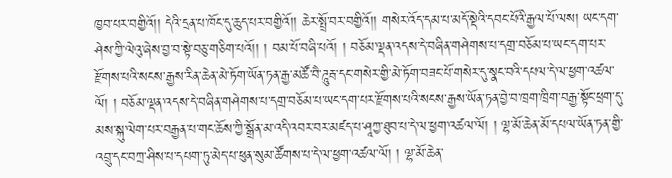ཁྱབ་པར་བགྱིའོ།། དེའི་དྲན་པ་ཁོང་དུ་ཆུད་པར་བགྱིའོ།། ཆེར་སྤྲོ་བར་བགྱིའོ།། གསེར་འོད་དམ་པ་མདོ་སྡེའི་དབང་པོའི་རྒྱལ་པོ་ལས། ཡང་དག་ཤེས་ཀྱི་ལེའུ་ཞེས་བྱ་བ་སྟེ་བཅུ་གཅིག་པའོ།། ། བམ་པོ་བཞི་པའོ། ། བཅོམ་ལྡན་འདས་དེ་བཞིན་གཤེགས་པ་དགྲ་བཅོམ་པ་ཡང་དག་པར་རྫོགས་པའི་སངས་རྒྱས་རིན་ཆེན་མེ་ཏོག་ཡོན་ཏན་རྒྱ་མཚོ་བཻ་ཌཱུརྦ་དང་གསེར་གྱི་མེ་ཏོག་བཟང་པོ་གསེར་དུ་སྣང་བའི་དཔལ་དེ་ལ་ཕྱག་འཚལ་ལོ། ། བཅོམ་ལྡན་འདས་དེ་བཞིན་གཤེགས་པ་དགྲ་བཅོམ་པ་ཡང་དག་པར་རྫོགས་པའི་སངས་རྒྱས་ཡོན་ཏན་བྱེ་བ་ཁྲག་ཁྲིག་བརྒྱ་སྟོང་ཕྲག་དུ་མས་སྐུ་ལེག་པར་བརྒྱན་པ་གང་ཆོས་ཀྱི་སྒྲོན་མ་འདི་འབར་བར་མཛད་པ་ཤཱཀྱ་ཐུབ་པ་དེ་ལ་ཕྱག་འཚལ་ལོ། ། ལྷ་མོ་ཆེན་མོ་དཔལ་ཡོན་ཏན་གྱི་འབྲུ་དང་བཀྲ་ཤིས་པ་དཔག་ཏུ་མེད་པ་ཕུན་སུམ་ཚོགས་པ་དེ་ལ་ཕྱག་འཚལ་ལོ། ། ལྷ་མོ་ཆེན་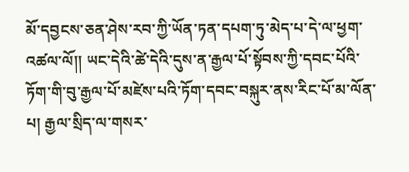མོ་དབྱངས་ཅན་ཤེས་རབ་ཀྱི་ཡོན་ཏན་དཔག་ཏུ་མེད་པ་དེ་ལ་ཕྱག་འཚལ་ལོ།། ཡང་དེའི་ཚེ་དེའི་དུས་ན་རྒྱལ་པོ་སྟོབས་ཀྱི་དབང་པོའི་ཏོག་གི་བུ་རྒྱལ་པོ་མཛེས་པའི་ཏོག་དབང་བསྐུར་ནས་རིང་པོ་མ་ལོན་པ། རྒྱལ་སྲིད་ལ་གསར་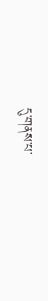དུ་གནས་པ་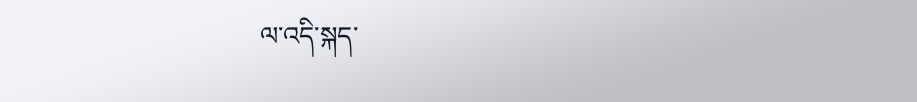ལ་འདི་སྐད་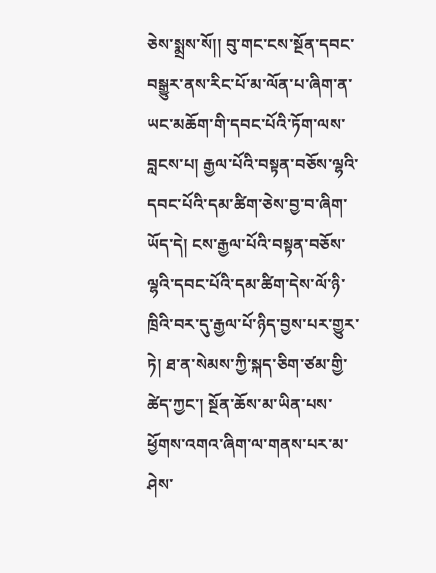ཅེས་སྨྲས་སོ།། བུ་གང་ངས་སྔོན་དབང་བསྒྱུར་ནས་རིང་པོ་མ་ལོན་པ་ཞིག་ན་ཡང་མཆོག་གི་དབང་པོའི་ཏོག་ལས་བླངས་པ། རྒྱལ་པོའི་བསྟན་བཅོས་ལྷའི་དབང་པོའི་དམ་ཚིག་ཅེས་བྱ་བ་ཞིག་ཡོད་དེ། ངས་རྒྱལ་པོའི་བསྟན་བཅོས་ལྷའི་དབང་པོའི་དམ་ཚིག་དེས་ལོ་ཉི་ཁྲིའི་བར་དུ་རྒྱལ་པོ་ཉིད་བྱས་པར་གྱུར་ཏེ། ཐ་ན་སེམས་ཀྱི་སྐད་ཅིག་ཙམ་གྱི་ཚེད་ཀྱང་། སྔོན་ཆོས་མ་ཡིན་པས་ཕྱོགས་འགའ་ཞིག་ལ་གནས་པར་མ་ཤེས་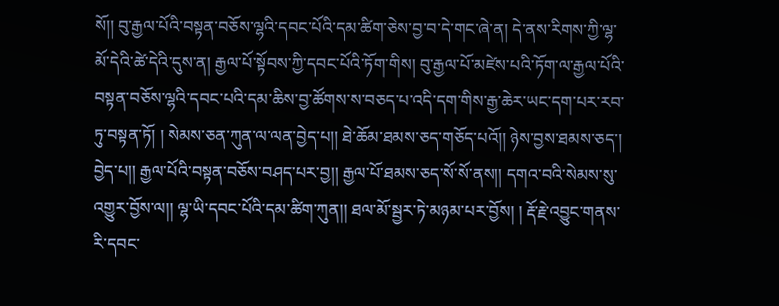སོ།། བུ་རྒྱལ་པོའི་བསྟན་བཅོས་ལྷའི་དབང་པོའི་དམ་ཚིག་ཅེས་བྱ་བ་དེ་གང་ཞེ་ན། དེ་ནས་རིགས་ཀྱི་ལྷ་མོ་དེའི་ཚེ་དེའི་དུས་ན། རྒྱལ་པོ་སྟོབས་ཀྱི་དབང་པོའི་ཏོག་གིས། བུ་རྒྱལ་པོ་མཛེས་པའི་ཏོག་ལ་རྒྱལ་པོའི་བསྟན་བཅོས་ལྷའི་དབང་པའི་དམ་ཆིས་བྱ་ཚོགས་ས་བཅད་པ་འདི་དག་གིས་རྒྱ་ཆེར་ཡང་དག་པར་རབ་ཏུ་བསྟན་ཏོ། ། སེམས་ཅན་ཀུན་ལ་ལན་བྱེད་པ།། ཐེ་ཆོམ་ཐམས་ཅད་གཅོད་པའོ།། ཉེས་བྱས་ཐམས་ཅད་། བྱེད་པ།། རྒྱལ་པོའི་བསྟན་བཅོས་བཤད་པར་བྱ།། རྒྱལ་པོ་ཐམས་ཅད་སོ་སོ་ནས།། དགའ་བའི་སེམས་སུ་འགྱུར་བྱོས་ལ།། ལྷ་ཡི་དབང་པོའི་དམ་ཚིག་ཀུན།། ཐལ་མོ་སྦྱར་ཏེ་མཉམ་པར་བྱོས། ། རྡོ་རྗེ་འབྱུང་གནས་རི་དབང་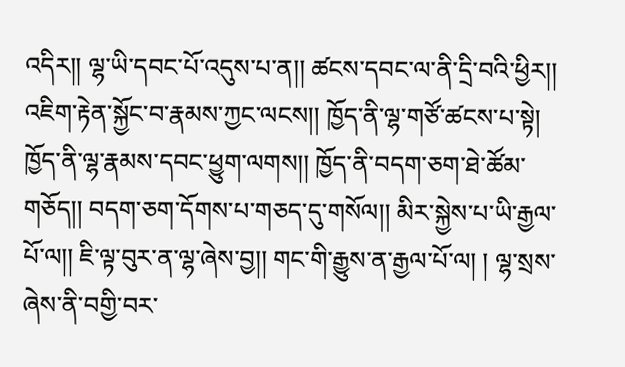འདིར།། ལྷ་ཡི་དབང་པོ་འདུས་པ་ན།། ཚངས་དབང་ལ་ནི་དྲི་བའི་ཕྱིར།། འཇིག་རྟེན་སྐྱོང་བ་རྣམས་ཀྱང་ལངས།། ཁྱོད་ནི་ལྷ་གཙོ་ཚངས་པ་སྟེ། ཁྱོད་ནི་ལྷ་རྣམས་དབང་ཕྱུག་ལགས།། ཁྱོད་ནི་བདག་ཅག་ཐེ་ཚོམ་གཅོད།། བདག་ཅག་དོགས་པ་གཅད་དུ་གསོལ།། མིར་སྐྱེས་པ་ཡི་རྒྱལ་པོ་ལ།། ཇི་ལྟ་བུར་ན་ལྷ་ཞེས་བྱ།། གང་གི་རྒྱུས་ན་རྒྱལ་པོ་ལ། ། ལྷ་སྲས་ཞེས་ནི་བགྱི་བར་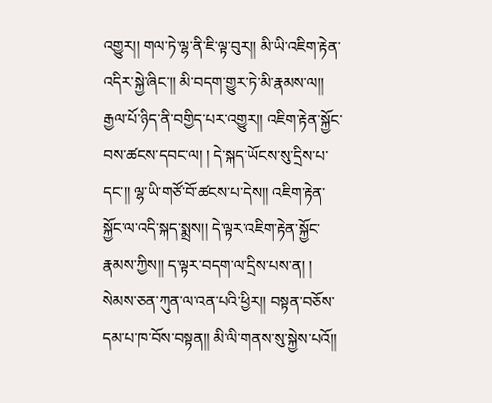འགྱུར།། གལ་ཏེ་ལྷ་ནི་ཇི་ལྟ་བུར།། མི་ཡི་འཇིག་རྟེན་འདིར་སྐྱེ་ཞིང་།། མི་བདག་གྱུར་ཏེ་མི་རྣམས་ལ།། རྒྱལ་པོ་ཉིད་ནི་བགྱིད་པར་འགྱུར།། འཇིག་རྟེན་སྐྱོང་བས་ཚངས་དབང་ལ། ། དེ་སྐད་ཡོངས་སུ་དྲིས་པ་དང་།། ལྷ་ཡི་གཙོ་བོ་ཚངས་པ་དེས།། འཇིག་རྟེན་སྐྱོང་ལ་འདི་སྐད་སྨྲས།། དེ་ལྟར་འཇིག་རྟེན་སྐྱོང་རྣམས་ཀྱིས།། ད་ལྟར་བདག་ལ་དྲིས་པས་ན། ། སེམས་ཅན་ཀུན་ལ་འན་པའི་ཕྱིར།། བསྟན་བཅོས་དམ་པ་ཁ་བོས་བསྟན།། མི་ལི་གནས་སུ་སྐྱེས་པའོ།།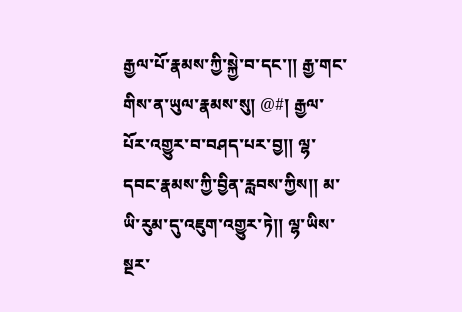རྒྱལ་པོ་རྣམས་ཀྱི་སྐྱེ་བ་དང་།། རྒྱ་གང་གིས་ན་ཡུལ་རྣམས་སུ། @#། རྒྱལ་པོར་འགྱུར་བ་བཤད་པར་བྱ།། ལྷ་དབང་རྣམས་ཀྱི་བྱིན་རླབས་ཀྱིས།། མ་ཡི་རུམ་དུ་འཇུག་འགྱུར་ཏེ།། ལྷ་ཡིས་སྔར་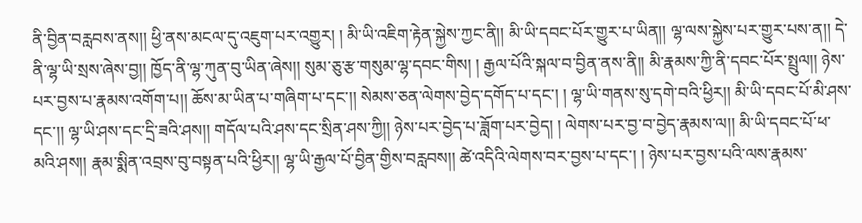ནི་བྱིན་བརླབས་ནས།། ཕྱི་ནས་མངལ་དུ་འཇུག་པར་འགྱུར། ། མི་ཡི་འཇིག་རྟེན་སྐྱེས་ཀྱང་ནི།། མི་ཡི་དབང་པོར་གྱུར་པ་ཡིན།། ལྷ་ལས་སྐྱེས་པར་གྱུར་པས་ན།། དེ་ནི་ལྷ་ཡི་སྲས་ཞེས་བྱ།། ཁྱོད་ནི་ལྷ་ཀུན་བུ་ཡིན་ཞེས།། སུམ་ཅུ་རྩ་གསུམ་ལྷ་དབང་གིས། ། རྒྱལ་པོའི་སྐལ་བ་བྱིན་ནས་ནི།། མི་རྣམས་ཀྱི་ནི་དབང་པོར་སྤྲུལ།། ཉེས་པར་བྱས་པ་རྣམས་འགོག་པ།། ཆོས་མ་ཡིན་པ་གཞིག་པ་དང་།། སེམས་ཅན་ལེགས་བྱེད་དགོད་པ་དང་། ། ལྷ་ཡི་གནས་སུ་དགེ་བའི་ཕྱིར།། མི་ཡི་དབང་པོ་མི་ཤས་དང་།། ལྷ་ཡི་ཤས་དང་དྲི་ཟའི་ཤས།། གདོལ་པའི་ཤས་དང་སྲིན་ཤས་ཀྱི།། ཉེས་པར་བྱེད་པ་ཟློག་པར་བྱེད། ། ལེགས་པར་བྱ་བ་བྱེད་རྣམས་ལ།། མི་ཡི་དབང་པོ་ཕ་མའི་ཤས།། རྣམ་སྨིན་འབྲས་བུ་བསྟན་པའི་ཕྱིར།། ལྷ་ཡི་རྒྱལ་པོ་བྱིན་གྱིས་བརླབས།། ཚེ་འདིའི་ལེགས་བར་བྱས་པ་དང་། ། ཉེས་པར་བྱས་པའི་ལས་རྣམས་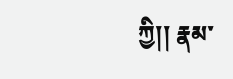ཀྱི།། རྣམ་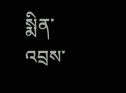སྨིན་འབྲས་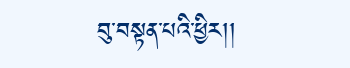བུ་བསྟན་པའི་ཕྱིར།།